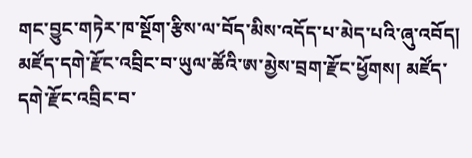གང་བྱུང་གཏེར་ཁ་སྔོག་རྩིས་ལ་བོད་མིས་འདོད་པ་མེད་པའི་ཞུ་འབོད།
མཛོད་དགེ་རྫོང་འབྲིང་བ་ཡུལ་ཚོའི་ཨ་མྱེས་བྲག་རྫོང་ཕྱོགས། མཛོད་དགེ་རྫོང་འབྲིང་བ་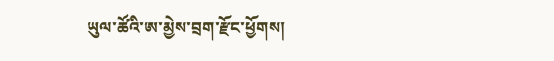ཡུལ་ཚོའི་ཨ་མྱེས་བྲག་རྫོང་ཕྱོགས།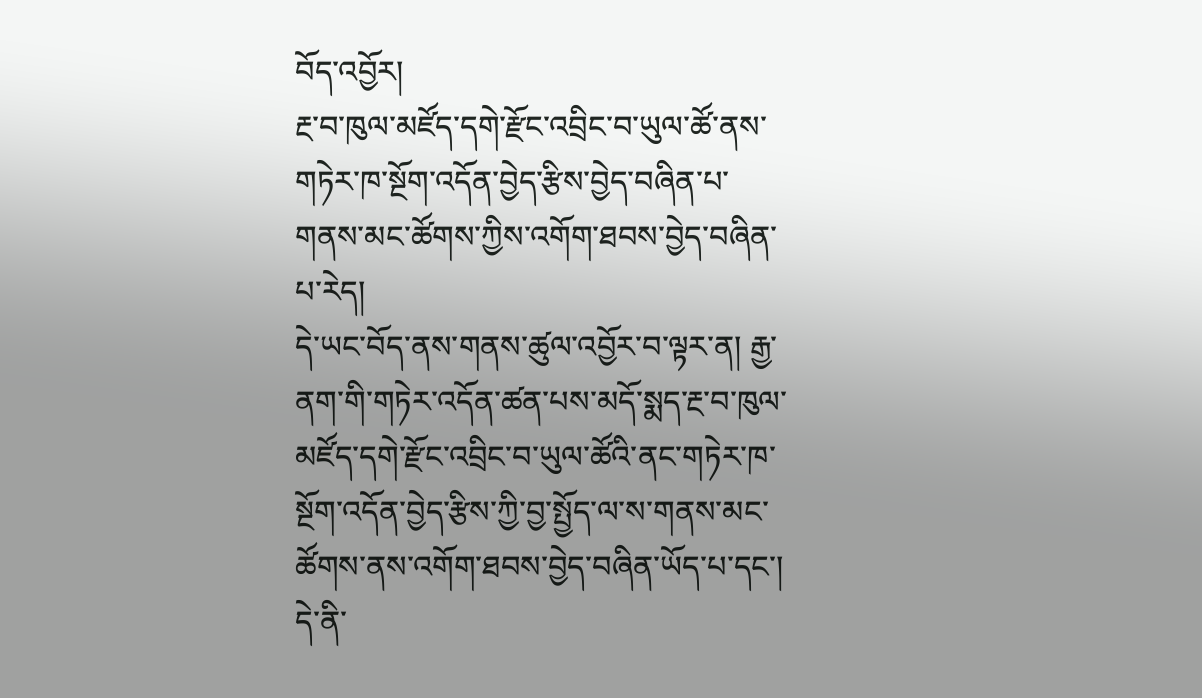བོད་འབྱོར།
རྔ་བ་ཁུལ་མཛོད་དགེ་རྫོང་འབྲིང་བ་ཡུལ་ཚོ་ནས་གཏེར་ཁ་སྔོག་འདོན་བྱེད་རྩིས་བྱེད་བཞིན་པ་གནས་མང་ཚོགས་ཀྱིས་འགོག་ཐབས་བྱེད་བཞིན་པ་རེད།
དེ་ཡང་བོད་ནས་གནས་ཚུལ་འབྱོར་བ་ལྟར་ན། རྒྱ་ནག་གི་གཏེར་འདོན་ཚན་པས་མདོ་སྨད་རྔ་བ་ཁུལ་མཛོད་དགེ་རྫོང་འབྲིང་བ་ཡུལ་ཚོའི་ནང་གཏེར་ཁ་སྔོག་འདོན་བྱེད་རྩིས་ཀྱི་བྱ་སྤྱོད་ལ་ས་གནས་མང་ཚོགས་ནས་འགོག་ཐབས་བྱེད་བཞིན་ཡོད་པ་དང་། དེ་ནི་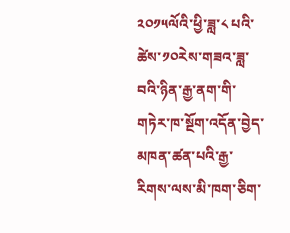༢༠༡༥ལོའི་ཕྱི་ཟླ་༨ པའི་ཚེས་༡༠རེས་གཟའ་ཟླ་བའི་ཉིན་རྒྱ་ནག་གི་གཏེར་ཁ་སྔོག་འདོན་བྱེད་མཁན་ཚན་པའི་རྒྱ་རིགས་ལས་མི་ཁག་ཅིག་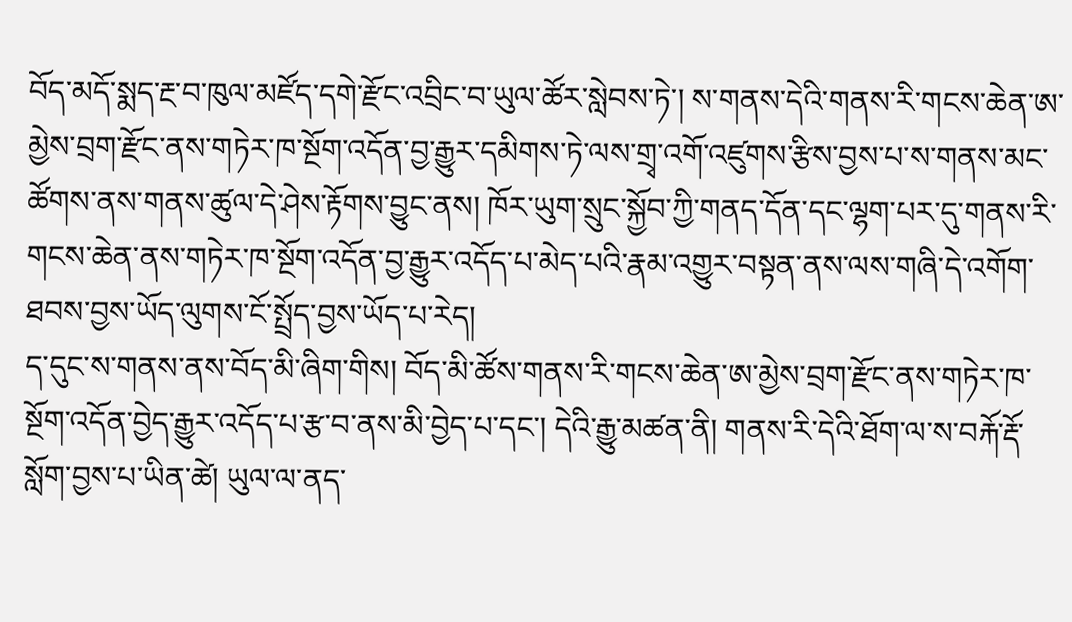བོད་མདོ་སྨད་རྔ་བ་ཁུལ་མཛོད་དགེ་རྫོང་འབྲིང་བ་ཡུལ་ཚོར་སླེབས་ཏེ་། ས་གནས་དེའི་གནས་རི་གངས་ཆེན་ཨ་མྱེས་བྲག་རྫོང་ནས་གཏེར་ཁ་སྔོག་འདོན་བྱ་རྒྱུར་དམིགས་ཏེ་ལས་གྲྭ་འགོ་འཛུགས་རྩིས་བྱས་པ་ས་གནས་མང་ཚོགས་ནས་གནས་ཚུལ་དེ་ཤེས་རྟོགས་བྱུང་ནས། ཁོར་ཡུག་སྲུང་སྐྱོབ་ཀྱི་གནད་དོན་དང་ལྷག་པར་དུ་གནས་རི་གངས་ཆེན་ནས་གཏེར་ཁ་སྔོག་འདོན་བྱ་རྒྱུར་འདོད་པ་མེད་པའི་རྣམ་འགྱུར་བསྟན་ནས་ལས་གཞི་དེ་འགོག་ཐབས་བྱས་ཡོད་ལུགས་ངོ་སྤྲོད་བྱས་ཡོད་པ་རེད།
ད་དུང་ས་གནས་ནས་བོད་མི་ཞིག་གིས། བོད་མི་ཚོས་གནས་རི་གངས་ཆེན་ཨ་མྱེས་བྲག་རྫོང་ནས་གཏེར་ཁ་སྔོག་འདོན་བྱེད་རྒྱུར་འདོད་པ་རྩ་བ་ནས་མི་བྱེད་པ་དང་། དེའི་རྒྱུ་མཚན་ནི། གནས་རི་དེའི་ཐོག་ལ་ས་བརྐོ་རྡོ་སློག་བྱས་པ་ཡིན་ཚེ། ཡུལ་ལ་ནད་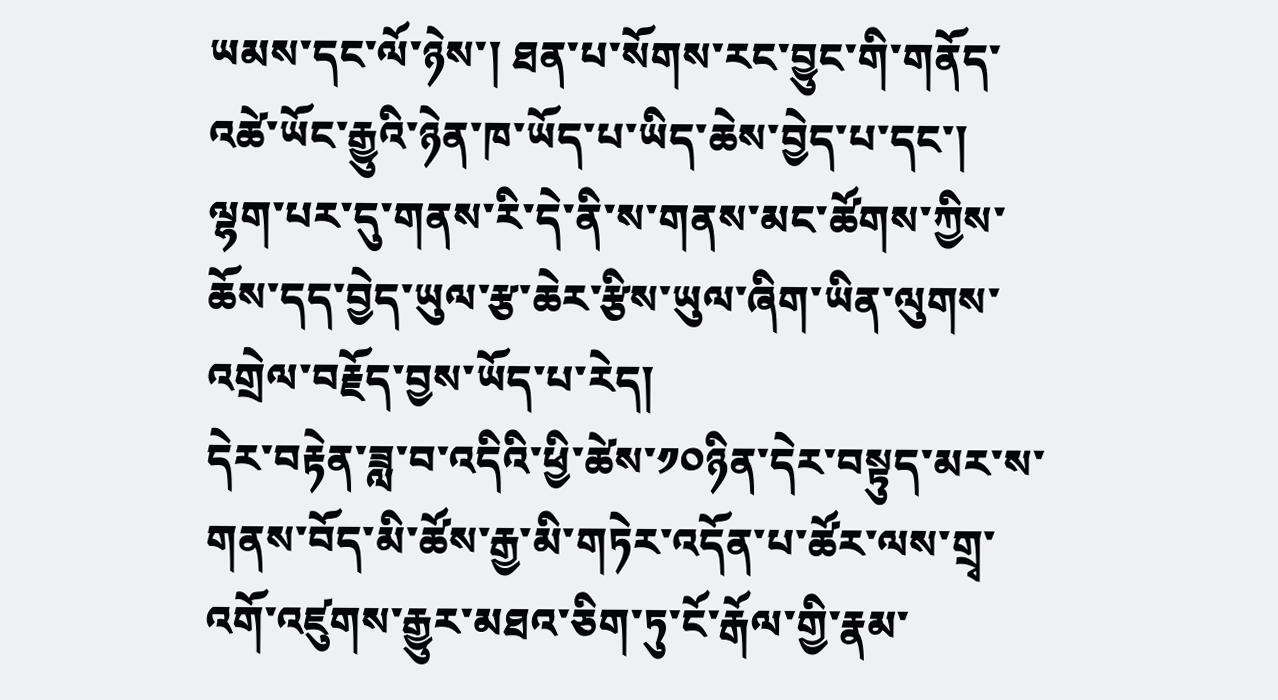ཡམས་དང་ལོ་ཉེས་། ཐན་པ་སོགས་རང་བྱུང་གི་གནོད་འཚེ་ཡོང་རྒྱུའི་ཉེན་ཁ་ཡོད་པ་ཡིད་ཆེས་བྱེད་པ་དང་། ལྷག་པར་དུ་གནས་རི་དེ་ནི་ས་གནས་མང་ཚོགས་ཀྱིས་ཆོས་དད་བྱེད་ཡུལ་རྩ་ཆེར་རྩིས་ཡུལ་ཞིག་ཡིན་ལུགས་འགྲེལ་བརྗོད་བྱས་ཡོད་པ་རེད།
དེར་བརྟེན་ཟླ་བ་འདིའི་ཕྱི་ཚེས་༡༠ཉིན་དེར་བསྟུད་མར་ས་གནས་བོད་མི་ཚོས་རྒྱ་མི་གཏེར་འདོན་པ་ཚོར་ལས་གྲྭ་འགོ་འཛུགས་རྒྱུར་མཐའ་ཅིག་ཏུ་ངོ་རྒོལ་གྱི་རྣམ་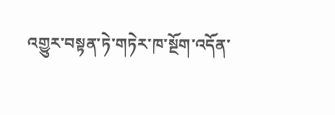འགྱུར་བསྟན་ཏེ་གཏེར་ཁ་སྔོག་འདོན་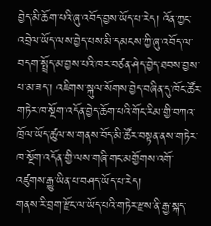བྱེད་མི་ཆོག་པའི་ཞུ་འབོད་བྱས་ཡོད་པ་རེད། འོན་ཀྱང་འབྲེལ་ཡོད་ལས་བྱེད་པས་མི་དམངས་ཀྱི་ཞུ་འབོད་ལ་བདག་སྤྲོད་མ་བྱས་པའི་ཁར་བཙན་ཤེད་བྱེད་ཐབས་བྱས་པ་མ་ཟད་། འཇིགས་སྐུལ་སོགས་བྱེད་བཞིན་དུ་ཁོང་ཚོར་གཏེར་ཁ་སྔོག་འདོན་བྱེད་ཆོག་པའི་གོང་རིམ་གྱི་བཀའ་ཁྲོལ་ཡོད་ཚུལ་ས་གནས་བོད་མི་ཚོར་བསྟན་ནས་གཏེར་ཁ་སྔོག་འདོན་གྱི་ལས་གཞི་གང་མགྱོགས་འགོ་འཛུགས་རྒྱུ་ཡིན་པ་བཤད་ཡོད་པ་རེད།
གནས་རི་བྲག་རྫོང་ལ་ཡོད་པའི་གཏེར་རྫས་ནི་རྒྱ་སྐད་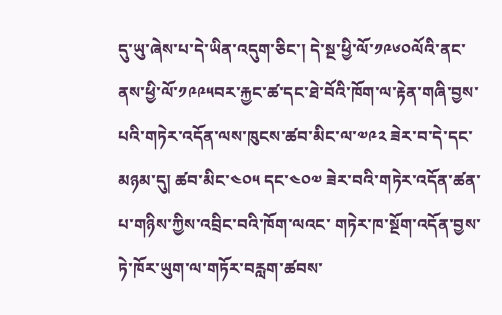དུ་ཡུ་ཞེས་པ་དེ་ཡིན་འདུག་ཅིང་། དེ་སྔ་ཕྱི་ལོ་༡༩༦༠ལོའི་ནང་ནས་ཕྱི་ལོ་༡༩༩༥བར་རྐྱང་ཚ་དང་ཐེ་བོའི་ཁོག་ལ་རྟེན་གཞི་བྱས་པའི་གཏེར་འདོན་ལས་ཁུངས་ཚབ་མིང་ལ་༧༩༢ ཟེར་བ་དེ་དང་མཉམ་དུ། ཚབ་མིང་༤༠༥ དང་༤༠༧ ཟེར་བའི་གཏེར་འདོན་ཚན་པ་གཉིས་ཀྱིས་འབྲིང་བའི་ཁོག་ལའང་ གཏེར་ཁ་སྔོག་འདོན་བྱས་ཏེ་ཁོར་ཡུག་ལ་གཏོར་བརླག་ཚབས་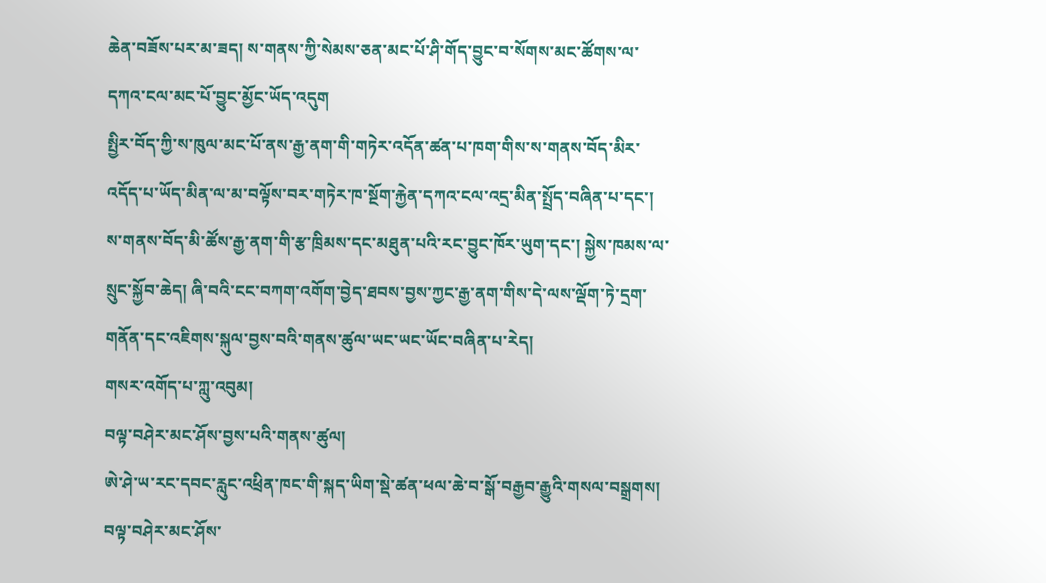ཆེན་བཟོས་པར་མ་ཟད། ས་གནས་ཀྱི་སེམས་ཅན་མང་པོ་ཤི་གོད་བྱུང་བ་སོགས་མང་ཚོགས་ལ་དཀའ་ངལ་མང་པོ་བྱུང་མྱོང་ཡོད་འདུག
སྤྱིར་བོད་ཀྱི་ས་ཁུལ་མང་པོ་ནས་རྒྱ་ནག་གི་གཏེར་འདོན་ཚན་པ་ཁག་གིས་ས་གནས་བོད་མིར་འདོད་པ་ཡོད་མིན་ལ་མ་བལྟོས་བར་གཏེར་ཁ་སྔོག་རྐྱེན་དཀའ་ངལ་འདྲ་མིན་སྤྲོད་བཞིན་པ་དང་། ས་གནས་བོད་མི་ཚོས་རྒྱ་ནག་གི་རྩ་ཁྲིམས་དང་མཐུན་པའི་རང་བྱུང་ཁོར་ཡུག་དང་། སྐྱེས་ཁམས་ལ་སྲུང་སྐྱོབ་ཆེད། ཞི་བའི་ངང་བཀག་འགོག་བྱེད་ཐབས་བྱས་ཀྱང་རྒྱ་ནག་གིས་དེ་ལས་ལྡོག་ཏེ་དྲག་གནོན་དང་འཇིགས་སྐུལ་བྱས་བའི་གནས་ཚུལ་ཡང་ཡང་ཡོང་བཞིན་པ་རེད།
གསར་འགོད་པ་ཀླུ་འབུམ།
བལྟ་བཤེར་མང་ཤོས་བྱས་པའི་གནས་ཚུལ།
ཨེ་ཤེ་ཡ་རང་དབང་རླུང་འཕྲིན་ཁང་གི་སྐད་ཡིག་སྡེ་ཚན་ཕལ་ཆེ་བ་སྒོ་བརྒྱབ་རྒྱུའི་གསལ་བསྒྲགས།
བལྟ་བཤེར་མང་ཤོས་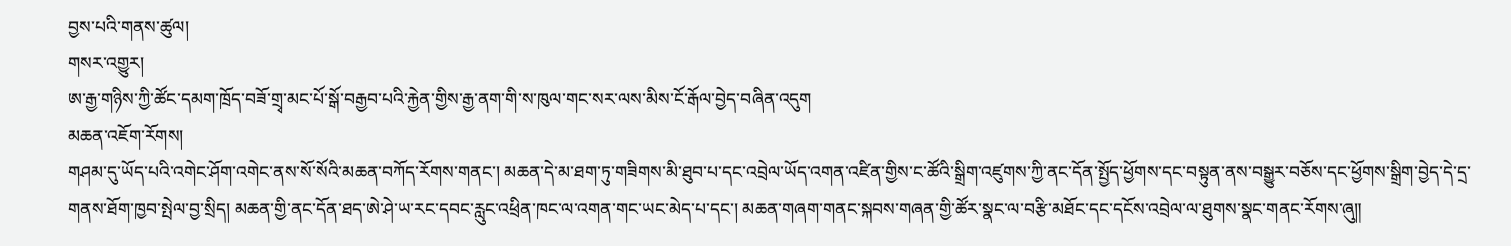བྱས་པའི་གནས་ཚུལ།
གསར་འགྱུར།
ཨ་རྒྱ་གཉིས་ཀྱི་ཚོང་དམག་ཁྲོད་བཟོ་གྲྭ་མང་པོ་སྒོ་བརྒྱབ་པའི་རྐྱེན་གྱིས་རྒྱ་ནག་གི་ས་ཁུལ་གང་སར་ལས་མིས་ངོ་རྒོལ་བྱེད་བཞིན་འདུག
མཆན་འཇོག་རོགས།
གཤམ་དུ་ཡོད་པའི་འགེང་ཤོག་འགེང་ནས་སོ་སོའི་མཆན་བཀོད་རོགས་གནང་། མཆན་དེ་མ་ཐག་ཏུ་གཟིགས་མི་ཐུབ་པ་དང་འབྲེལ་ཡོད་འགན་འཛིན་གྱིས་ང་ཚོའི་སྒྲིག་འཛུགས་ཀྱི་ནང་དོན་སྤྱོད་ཕྱོགས་དང་བསྟུན་ནས་བསྒྱུར་བཅོས་དང་ཕྱོགས་སྒྲིག་བྱེད་དེ་དྲ་གནས་ཐོག་ཁྱབ་སྤེལ་བྱ་སྲིད། མཆན་གྱི་ནང་དོན་ཐད་ཨེ་ཤེ་ཡ་རང་དབང་རླུང་འཕྲིན་ཁང་ལ་འགན་གང་ཡང་མེད་པ་དང་། མཆན་གཞག་གནང་སྐབས་གཞན་གྱི་ཚོར་སྣང་ལ་བརྩི་མཐོང་དང་དངོས་འབྲེལ་ལ་ཐུགས་སྣང་གནང་རོགས་ཞུ༎